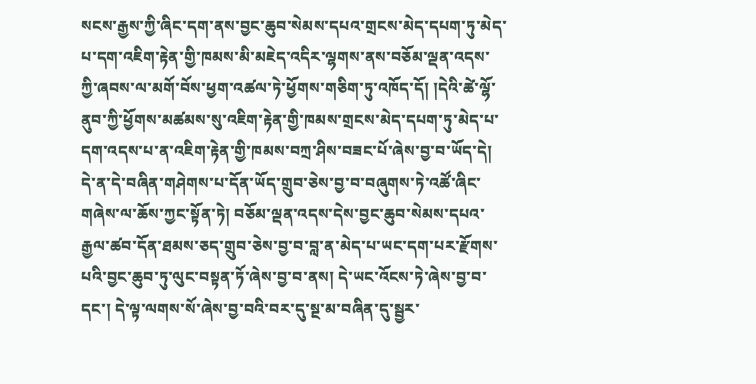སངས་རྒྱས་ཀྱི་ཞིང་དག་ནས་བྱང་ཆུབ་སེམས་དཔའ་གྲངས་མེད་དཔག་ཏུ་མེད་པ་དག་འཇིག་རྟེན་གྱི་ཁམས་མི་མཇེད་འདིར་ལྷགས་ནས་བཅོམ་ལྡན་འདས་ཀྱི་ཞབས་ལ་མགོ་བོས་ཕྱག་འཚལ་ཏེ་ཕྱོགས་གཅིག་ཏུ་འཁོད་དོ། །དེའི་ཚེ་ལྷོ་ནུབ་ཀྱི་ཕྱོགས་མཚམས་སུ་འཇིག་རྟེན་གྱི་ཁམས་གྲངས་མེད་དཔག་ཏུ་མེད་པ་དག་འདས་པ་ན་འཇིག་རྟེན་གྱི་ཁམས་བཀྲ་ཤིས་བཟང་པོ་ཞེས་བྱ་བ་ཡོད་དེ། དེ་ན་དེ་བཞིན་གཤེགས་པ་དོན་ཡོད་གྲུབ་ཅེས་བྱ་བ་བཞུགས་ཏེ་འཚོ་ཞིང་གཞེས་ལ་ཆོས་ཀྱང་སྟོན་ཏེ། བཅོམ་ལྡན་འདས་དེས་བྱང་ཆུབ་སེམས་དཔའ་རྒྱལ་ཚབ་དོན་ཐམས་ཅད་གྲུབ་ཅེས་བྱ་བ་བླ་ན་མེད་པ་ཡང་དག་པར་རྫོགས་པའི་བྱང་ཆུབ་ཏུ་ལུང་བསྟན་ཏོ་ཞེས་བྱ་བ་ནས། དེ་ཡང་འོངས་ཏེ་ཞེས་བྱ་བ་དང་། དེ་ལྟ་ལགས་སོ་ཞེས་བྱ་བའི་བར་དུ་སྔ་མ་བཞིན་དུ་སྦྱར་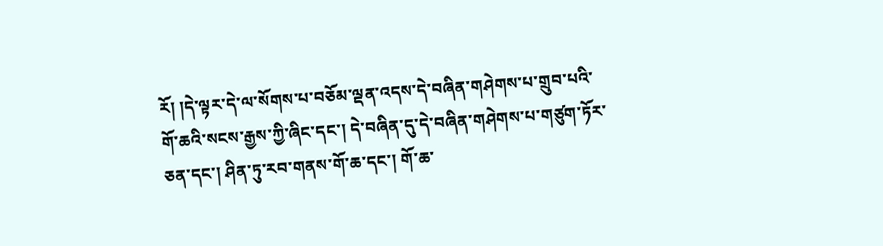རོ། །དེ་ལྟར་དེ་ལ་སོགས་པ་བཅོམ་ལྡན་འདས་དེ་བཞིན་གཤེགས་པ་གྲུབ་པའི་གོ་ཆའི་སངས་རྒྱས་ཀྱི་ཞིང་དང་། དེ་བཞིན་དུ་དེ་བཞིན་གཤེགས་པ་གཙུག་ཏོར་ཅན་དང་། ཤིན་ཏུ་རབ་གནས་གོ་ཆ་དང་། གོ་ཆ་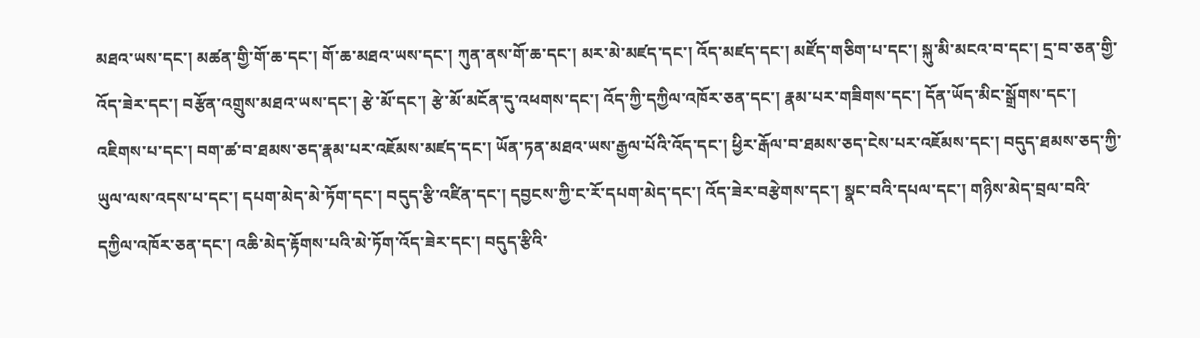མཐའ་ཡས་དང་། མཚན་གྱི་གོ་ཆ་དང་། གོ་ཆ་མཐའ་ཡས་དང་། ཀུན་ནས་གོ་ཆ་དང་། མར་མེ་མཛད་དང་། འོད་མཛད་དང་། མཛོད་གཅིག་པ་དང་། སྐུ་མི་མངའ་བ་དང་། དྲ་བ་ཅན་གྱི་འོད་ཟེར་དང་། བརྩོན་འགྲུས་མཐའ་ཡས་དང་། རྩེ་མོ་དང་། རྩེ་མོ་མངོན་དུ་འཕགས་དང་། འོད་ཀྱི་དཀྱིལ་འཁོར་ཅན་དང་། རྣམ་པར་གཟིགས་དང་། དོན་ཡོད་མིང་སྒྲོགས་དང་། འཇིགས་པ་དང་། བག་ཚ་བ་ཐམས་ཅད་རྣམ་པར་འཇོམས་མཛད་དང་། ཡོན་ཏན་མཐའ་ཡས་རྒྱལ་པོའི་འོད་དང་། ཕྱིར་རྒོལ་བ་ཐམས་ཅད་ངེས་པར་འཇོམས་དང་། བདུད་ཐམས་ཅད་ཀྱི་ཡུལ་ལས་འདས་པ་དང་། དཔག་མེད་མེ་ཏོག་དང་། བདུད་རྩི་འཛིན་དང་། དབྱངས་ཀྱི་ང་རོ་དཔག་མེད་དང་། འོད་ཟེར་བརྩེགས་དང་། སྣང་བའི་དཔལ་དང་། གཉིས་མེད་བྲལ་བའི་དཀྱིལ་འཁོར་ཅན་དང་། འཆི་མེད་རྟོགས་པའི་མེ་ཏོག་འོད་ཟེར་དང་། བདུད་རྩིའི་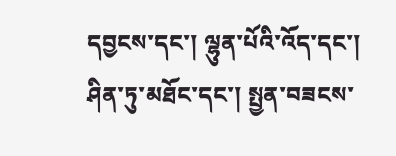དབྱངས་དང་། ལྷུན་པོའི་འོད་དང་། ཤིན་ཏུ་མཐོང་དང་། སྤྱན་བཟངས་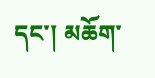དང་། མཆོག་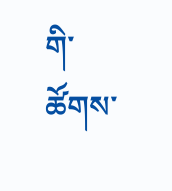གི་ཚོགས་